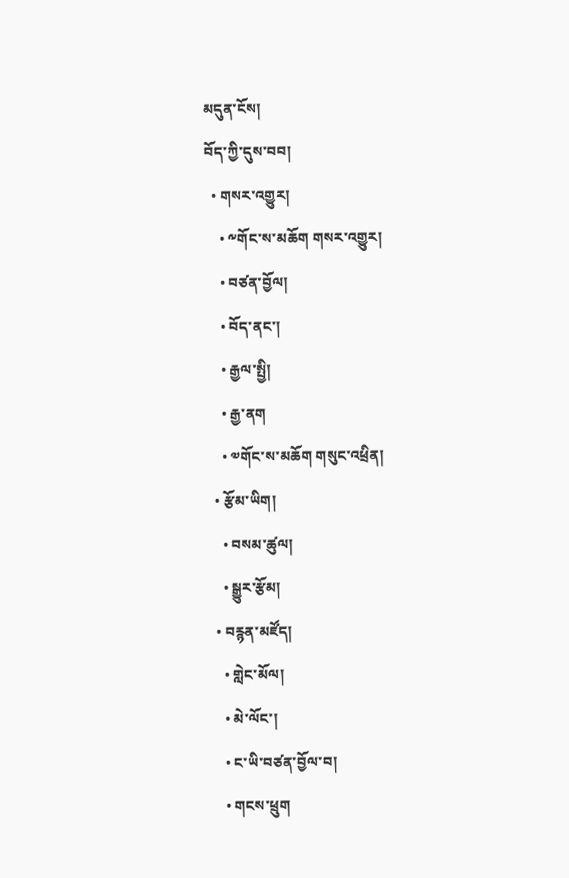མདུན་ངོས།
བོད་ཀྱི་དུས་བབ།
  • གསར་འགྱུར།
    • ༸གོང་ས་མཆོག གསར་འགྱུར།
    • བཙན་བྱོལ།
    • བོད་ནང་།
    • རྒྱལ་སྤྱི།
    • རྒྱ་ནག
    • ༧གོང་ས་མཆོག གསུང་འཕྲིན།
  • རྩོམ་ཡིག།
    • བསམ་ཚུལ།
    • སྒྱུར་རྩོམ།
  • བརྙན་མཛོད།
    • གླེང་མོལ།
    • མེ་ལོང་།
    • ང་ཡི་བཙན་བྱོལ་བ།
    • གངས་ཕྲུག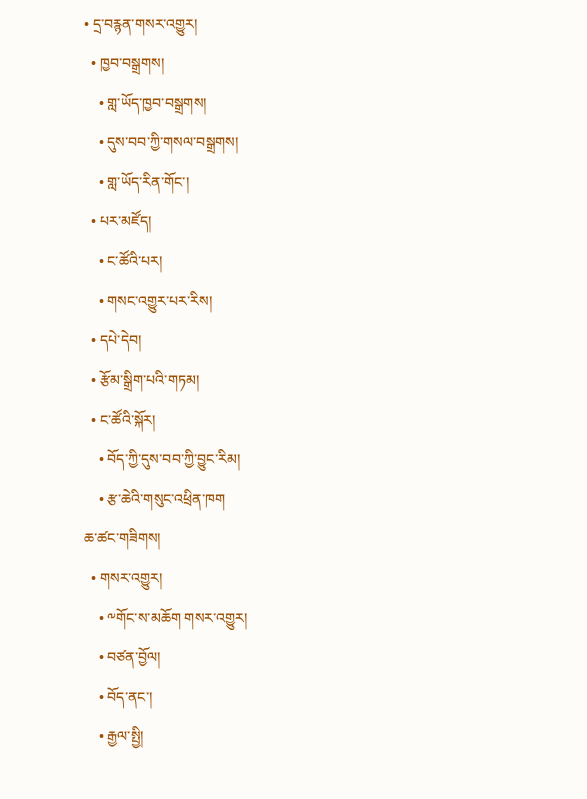• དྲ་བརྙན་གསར་འགྱུར།
  • ཁྱབ་བསྒྲགས།
    • གླ་ཡོད་ཁྱབ་བསྒྲགས།
    • དུས་བབ་ཀྱི་གསལ་བསྒྲགས།
    • གླ་ཡོད་རིན་གོང་།
  • པར་མཛོད།
    • ང་ཚོའི་པར།
    • གསང་འགྱུར་པར་རིས།
  • དཔེ་དེབ།
  • རྩོམ་སྒྲིག་པའི་གཏམ།
  • ང་ཚོའི་སྐོར།
    • བོད་ཀྱི་དུས་བབ་ཀྱི་བྱུང་རིམ།
    • རྩ་ཆེའི་གསུང་འཕྲིན་ཁག
ཆ་ཚང་གཟིགས།
  • གསར་འགྱུར།
    • ༸གོང་ས་མཆོག གསར་འགྱུར།
    • བཙན་བྱོལ།
    • བོད་ནང་།
    • རྒྱལ་སྤྱི།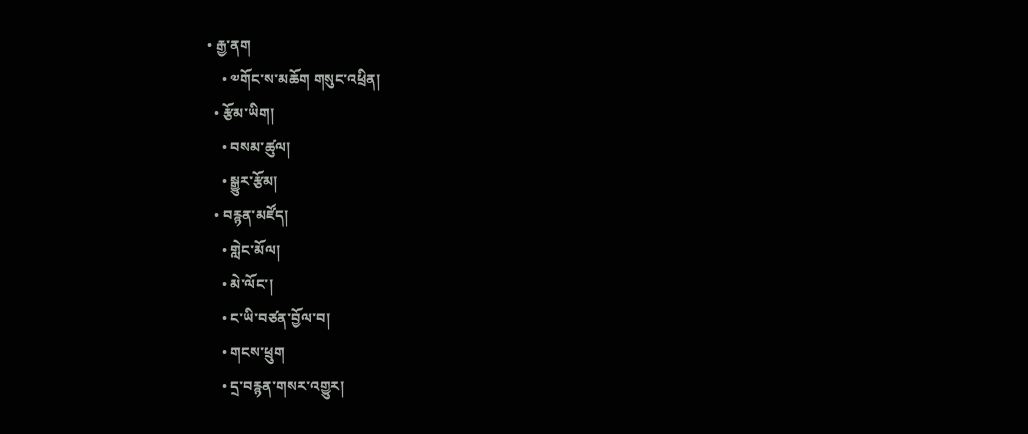• རྒྱ་ནག
    • ༧གོང་ས་མཆོག གསུང་འཕྲིན།
  • རྩོམ་ཡིག།
    • བསམ་ཚུལ།
    • སྒྱུར་རྩོམ།
  • བརྙན་མཛོད།
    • གླེང་མོལ།
    • མེ་ལོང་།
    • ང་ཡི་བཙན་བྱོལ་བ།
    • གངས་ཕྲུག
    • དྲ་བརྙན་གསར་འགྱུར།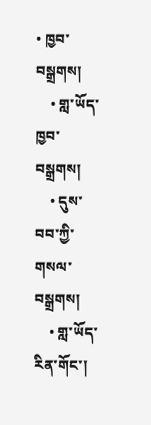• ཁྱབ་བསྒྲགས།
    • གླ་ཡོད་ཁྱབ་བསྒྲགས།
    • དུས་བབ་ཀྱི་གསལ་བསྒྲགས།
    • གླ་ཡོད་རིན་གོང་།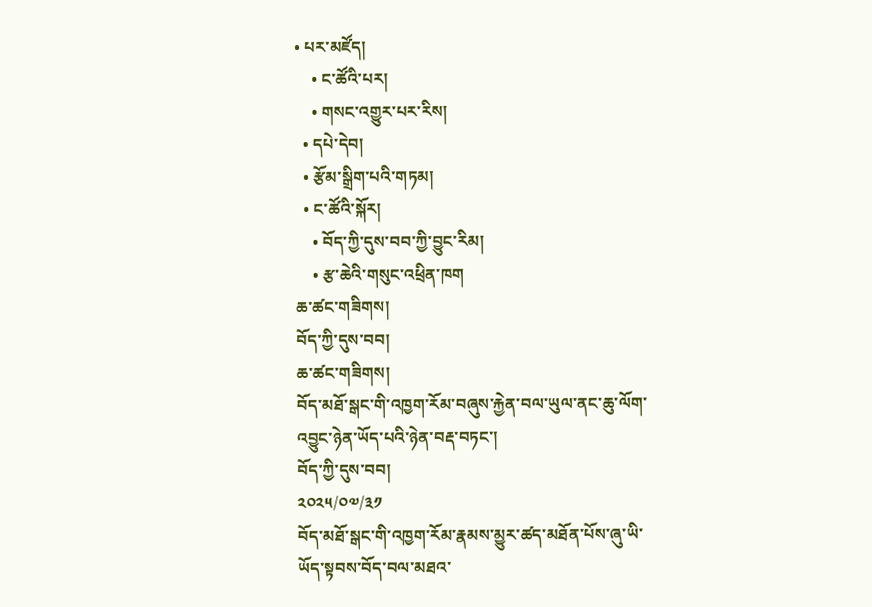• པར་མཛོད།
    • ང་ཚོའི་པར།
    • གསང་འགྱུར་པར་རིས།
  • དཔེ་དེབ།
  • རྩོམ་སྒྲིག་པའི་གཏམ།
  • ང་ཚོའི་སྐོར།
    • བོད་ཀྱི་དུས་བབ་ཀྱི་བྱུང་རིམ།
    • རྩ་ཆེའི་གསུང་འཕྲིན་ཁག
ཆ་ཚང་གཟིགས།
བོད་ཀྱི་དུས་བབ།
ཆ་ཚང་གཟིགས།
བོད་མཐོ་སྒང་གི་འཁྱག་རོམ་བཞུས་རྐྱེན་བལ་ཡུལ་ནང་ཆུ་ལོག་འབྱུང་ཉེན་ཡོད་པའི་ཉེན་བརྡ་བཏང་།
བོད་ཀྱི་དུས་བབ།
༢༠༢༥/༠༧/༣༡
བོད་མཐོ་སྒང་གི་འཁྱག་རོམ་རྣམས་མྱུར་ཚད་མཐོན་པོས་ཞུ་ཡི་ཡོད་སྟབས་བོད་བལ་མཐའ་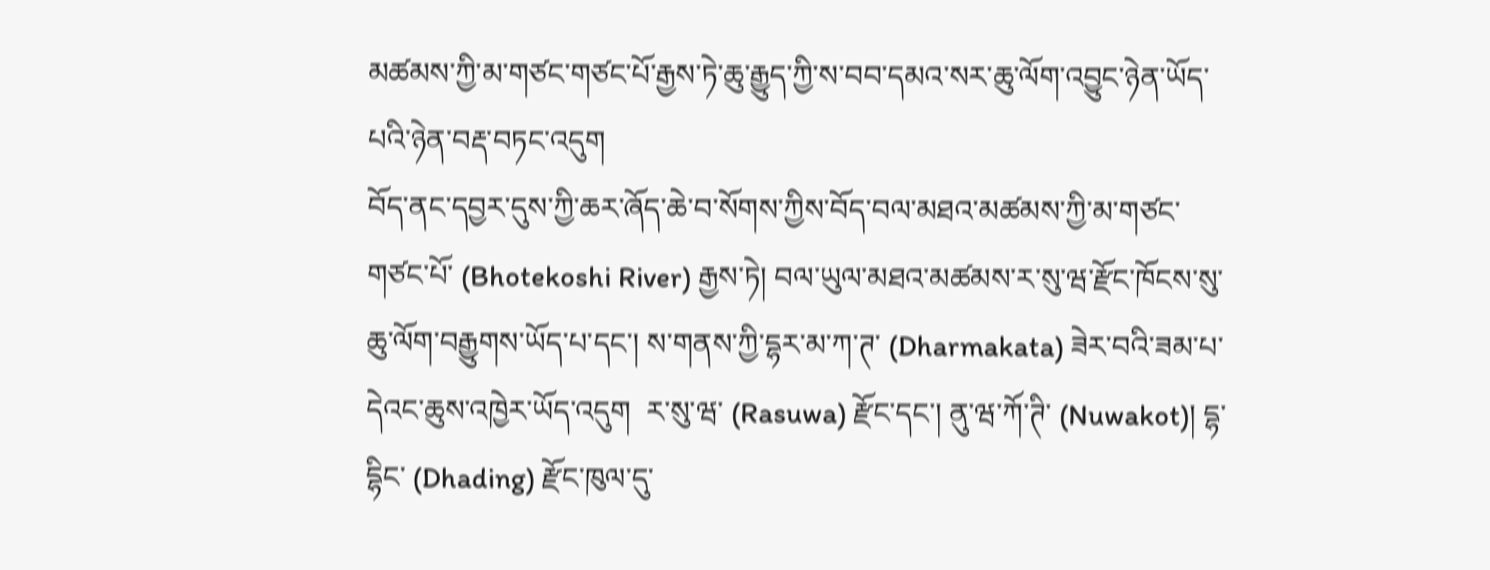མཚམས་ཀྱི་མ་གཙང་གཙང་པོ་རྒྱས་ཏེ་ཆུ་རྒྱུད་ཀྱི་ས་བབ་དམའ་སར་ཆུ་ལོག་འབྱུང་ཉེན་ཡོད་པའི་ཉེན་བརྡ་བཏང་འདུག
བོད་ནང་དབྱར་དུས་ཀྱི་ཆར་ཞོད་ཆེ་བ་སོགས་ཀྱིས་བོད་བལ་མཐའ་མཚམས་ཀྱི་མ་གཙང་གཙང་པོ་ (Bhotekoshi River) རྒྱས་ཏེ། བལ་ཡུལ་མཐའ་མཚམས་ར་སུ་ཝ་རྫོང་ཁོངས་སུ་ཆུ་ལོག་བརྒྱུགས་ཡོད་པ་དང་། ས་གནས་ཀྱི་དྷར་མ་ཀ་ཊ་ (Dharmakata) ཟེར་བའི་ཟམ་པ་དེའང་ཆུས་འཁྱེར་ཡོད་འདུག  ར་སུ་ཝ་ (Rasuwa) རྫོང་དང་། ནུ་ཝ་ཀོ་ཊི་ (Nuwakot)། དྷ་དྷིང་ (Dhading) རྫོང་ཁུལ་དུ་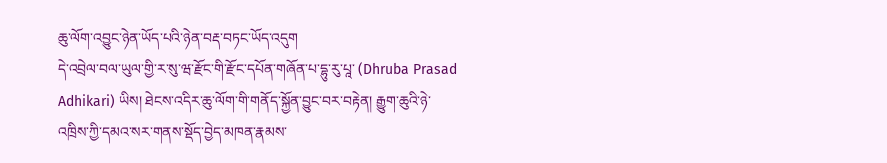ཆུ་ལོག་འབྱུང་ཉེན་ཡོད་པའི་ཉེན་བརྡ་བཏང་ཡོད་འདུག
དེ་འབྲེལ་བལ་ཡུལ་གྱི་ར་སུ་ཝ་རྫོང་གི་རྫོང་དཔོན་གཞོན་པ་དྷུ་རུ་པཱ་ (Dhruba Prasad Adhikari) ཡིས། ཐེངས་འདིར་ཆུ་ལོག་གི་གནོད་སྐྱོན་བྱུང་བར་བརྟེན། རྒྱུག་ཆུའི་ཉེ་འཁྲིས་ཀྱི་དམའ་སར་གནས་སྡོད་བྱེད་མཁན་རྣམས་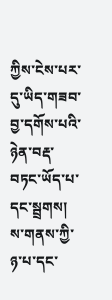ཀྱིས་ངེས་པར་དུ་ཡིད་གཟབ་བྱ་དགོས་པའི་ཉེན་བརྡ་བཏང་ཡོད་པ་དང་སྦྲགས། ས་གནས་ཀྱི་ཉ་པ་དང་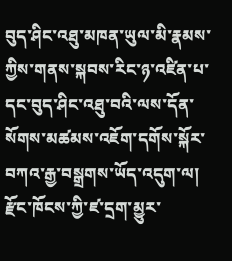བུད་ཤིང་འཐུ་མཁན་ཡུལ་མི་རྣམས་ཀྱིས་གནས་སྐབས་རིང་ཉ་འཛིན་པ་དང་བུད་ཤིང་འཐུ་བའི་ལས་དོན་སོགས་མཚམས་འཇོག་དགོས་སྐོར་བཀའ་རྒྱ་བསྒྲགས་ཡོད་འདུག་ལ། རྫོང་ཁོངས་ཀྱི་ཛ་དྲག་མྱུར་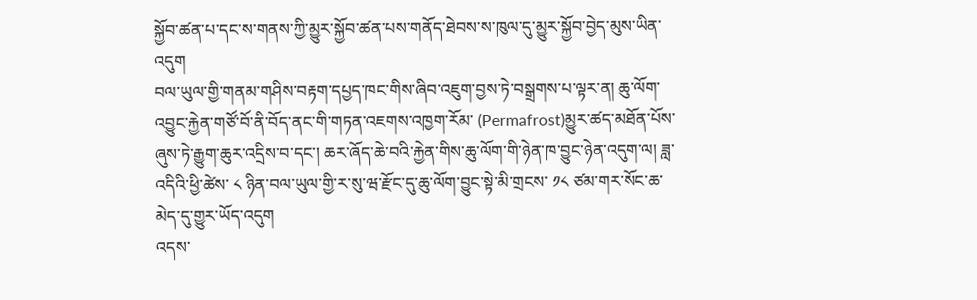སྐྱོབ་ཚན་པ་དང་ས་གནས་ཀྱི་མྱུར་སྐྱོབ་ཚན་པས་གནོད་ཐེབས་ས་ཁུལ་དུ་མྱུར་སྐྱོབ་བྱེད་མུས་ཡིན་འདུག
བལ་ཡུལ་གྱི་གནམ་གཤིས་བརྟག་དཔྱད་ཁང་གིས་ཞིབ་འཇུག་བྱས་ཏེ་བསྒྲགས་པ་ལྟར་ན། ཆུ་ལོག་འབྱུང་རྐྱེན་གཙོ་བོ་ནི་བོད་ནང་གི་གཏན་འཇགས་འཁྱག་རོམ་ (Permafrost)མྱུར་ཚད་མཐོན་པོས་ཞུས་ཏེ་རྒྱུག་ཆུར་འདྲིས་བ་དང་། ཆར་ཞོད་ཆེ་བའི་རྐྱེན་གིས་ཆུ་ལོག་གི་ཉེན་ཁ་བྱུང་ཉེན་འདུག་ལ། ཟླ་འདིའི་ཕྱི་ཚེས་ ༨ ཉིན་བལ་ཡུལ་གྱི་ར་སུ་ཝ་རྫོང་དུ་ཆུ་ལོག་བྱུང་སྟེ་མི་གྲངས་ ༡༨ ཙམ་གར་སོང་ཆ་མེད་དུ་གྱུར་ཡོད་འདུག
འདས་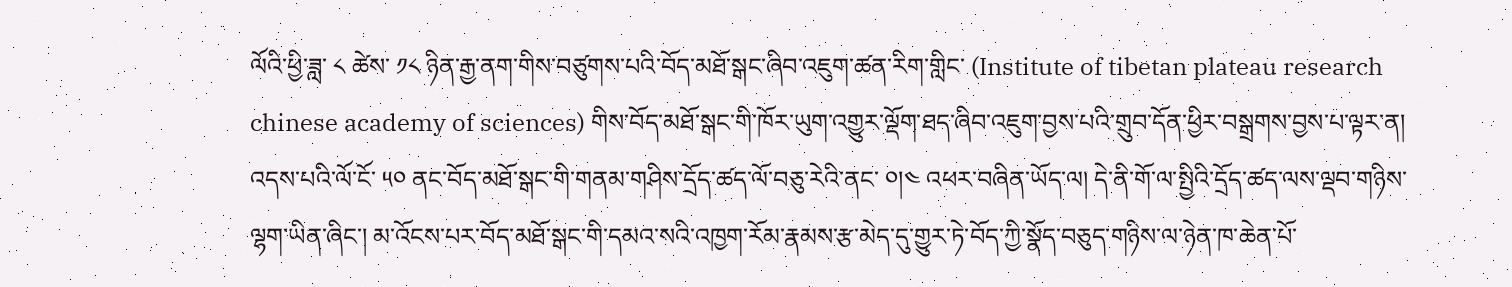ལོའི་ཕྱི་ཟླ་ ༨ ཚེས་ ༡༨ ཉིན་རྒྱ་ནག་གིས་བཙུགས་པའི་བོད་མཐོ་སྒང་ཞིབ་འཇུག་ཚན་རིག་གླིང་ (Institute of tibetan plateau research chinese academy of sciences) གིས་བོད་མཐོ་སྒང་གི་ཁོར་ཡུག་འགྱུར་ལྡོག་ཐད་ཞིབ་འཇུག་བྱས་པའི་གྲུབ་དོན་ཕྱིར་བསྒྲགས་བྱས་པ་ལྟར་ན། འདས་པའི་ལོ་ངོ་ ༥༠ ནང་བོད་མཐོ་སྒང་གི་གནམ་གཤིས་དྲོད་ཚད་ལོ་བཅུ་རེའི་ནང་ ༠།༤ འཕར་བཞིན་ཡོད་ལ། དེ་ནི་གོ་ལ་སྤྱིའི་དྲོད་ཚད་ལས་ལྡབ་གཉིས་ལྷག་ཡིན་ཞིང་། མ་འོངས་པར་བོད་མཐོ་སྒང་གི་དམའ་སའི་འཁྱག་རོམ་རྣམས་རྩ་མེད་དུ་གྱུར་ཏེ་བོད་ཀྱི་སྣོད་བཅུད་གཉིས་ལ་ཉེན་ཁ་ཆེན་པོ་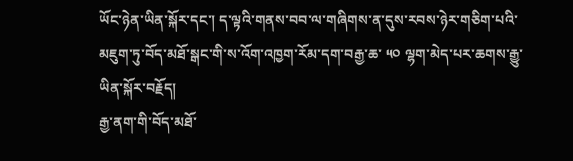ཡོང་ཉེན་ཡིན་སྐོར་དང་། ད་ལྟའི་གནས་བབ་ལ་གཞིགས་ན་དུས་རབས་ཉེར་གཅིག་པའི་མཇུག་ཏུ་བོད་མཐོ་སྒང་གི་ས་འོག་འཁྱག་རོམ་དག་བརྒྱ་ཆ་ ༥༠ ལྷག་མེད་པར་ཆགས་རྒྱུ་ཡིན་སྐོར་བརྗོད།
རྒྱ་ནག་གི་བོད་མཐོ་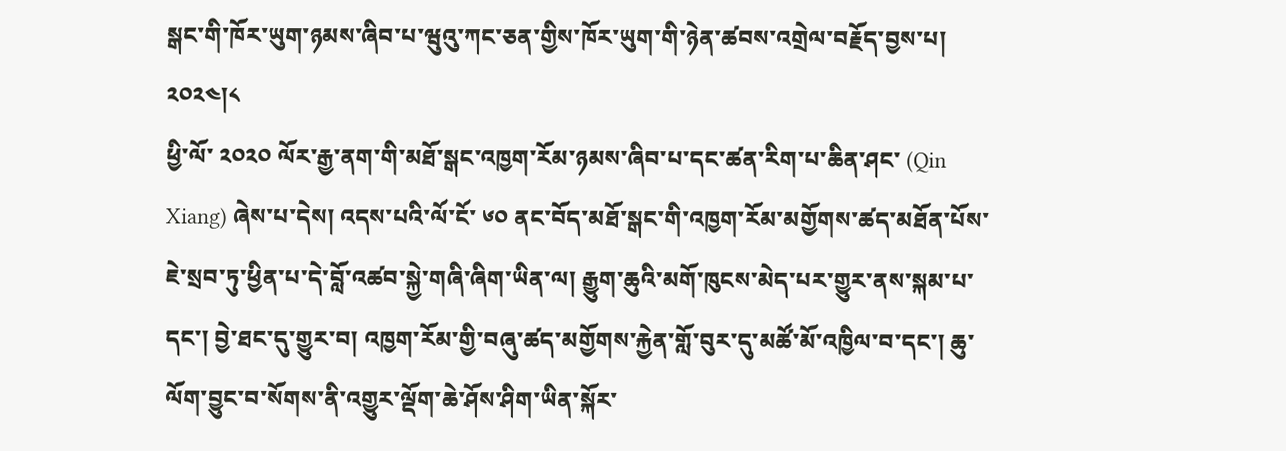སྒང་གི་ཁོར་ཡུག་ཉམས་ཞིབ་པ་ཝུའུ་ཀང་ཅན་གྱིས་ཁོར་ཡུག་གི་ཉེན་ཚབས་འགྲེལ་བརྗོད་བྱས་པ། ༢༠༢༤།༨
ཕྱི་ལོ་ ༢༠༢༠ ལོར་རྒྱ་ནག་གི་མཐོ་སྒང་འཁྱག་རོམ་ཉམས་ཞིབ་པ་དང་ཚན་རིག་པ་ཆིན་ཤང་ (Qin Xiang) ཞེས་པ་དེས། འདས་པའི་ལོ་ངོ་ ༦༠ ནང་བོད་མཐོ་སྒང་གི་འཁྱག་རོམ་མགྱོགས་ཚད་མཐོན་པོས་ཇེ་སྲབ་ཏུ་ཕྱིན་པ་དེ་བློ་འཚབ་སྐྱེ་གཞི་ཞིག་ཡིན་ལ། རྒྱུག་ཆུའི་མགོ་ཁུངས་མེད་པར་གྱུར་ནས་སྐམ་པ་དང་། བྱེ་ཐང་དུ་གྱུར་བ། འཁྱག་རོམ་གྱི་བཞུ་ཚད་མགྱོགས་རྐྱེན་གློ་བུར་དུ་མཚོ་མོ་འཁྱིལ་བ་དང་། ཆུ་ལོག་བྱུང་བ་སོགས་ནི་འགྱུར་ལྡོག་ཆེ་ཤོས་ཤིག་ཡིན་སྐོར་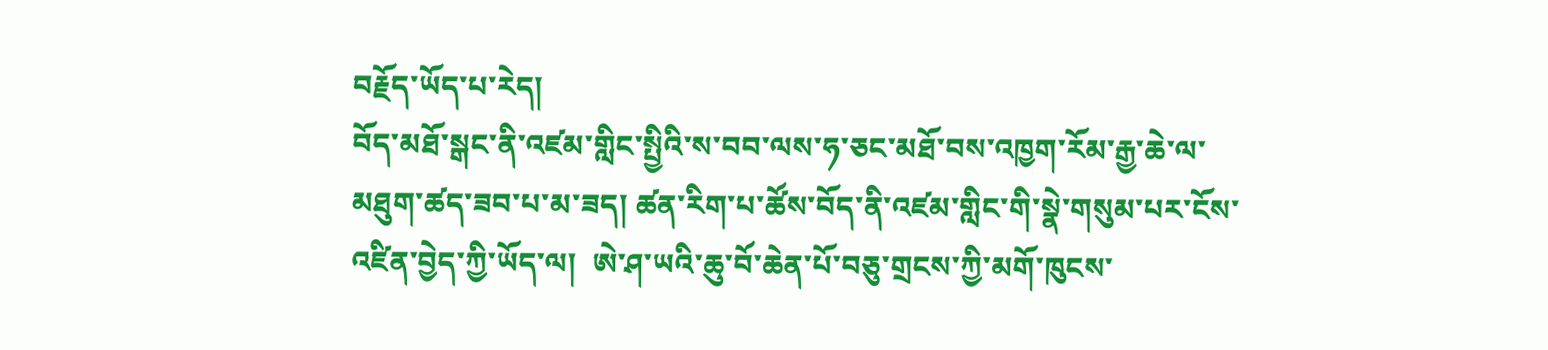བརྗོད་ཡོད་པ་རེད།
བོད་མཐོ་སྒང་ནི་འཛམ་གླིང་སྤྱིའི་ས་བབ་ལས་ཧ་ཅང་མཐོ་བས་འཁྱག་རོམ་རྒྱ་ཆེ་ལ་མཐུག་ཚད་ཟབ་པ་མ་ཟད། ཚན་རིག་པ་ཚོས་བོད་ནི་འཛམ་གླིང་གི་སྣེ་གསུམ་པར་ངོས་འཛིན་བྱེད་ཀྱི་ཡོད་ལ།  ཨེ་ཤ་ཡའི་ཆུ་བོ་ཆེན་པོ་བཅུ་གྲངས་ཀྱི་མགོ་ཁུངས་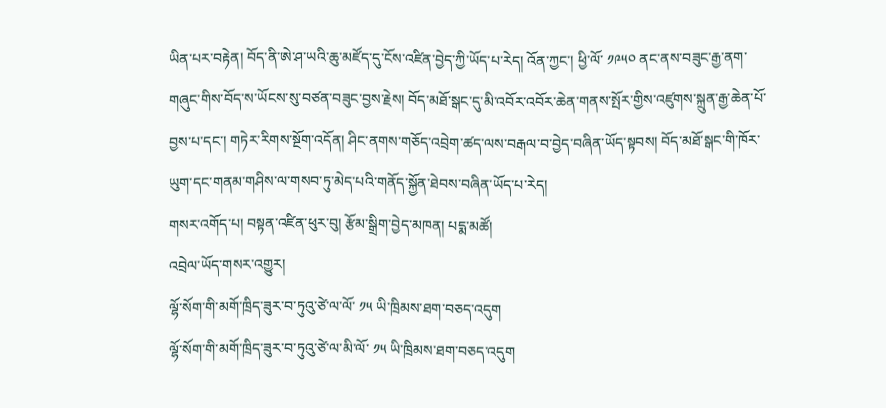ཡིན་པར་བརྟེན། བོད་ནི་ཨེ་ཤ་ཡའི་ཆུ་མཛོད་དུ་ངོས་འཛིན་བྱེད་ཀྱི་ཡོད་པ་རེད། འོན་ཀྱང་། ཕྱི་ལོ་ ༡༩༥༠ ནང་ནས་བཟུང་རྒྱ་ནག་གཞུང་གིས་བོད་ས་ཡོངས་སུ་བཙན་བཟུང་བྱས་རྗེས། བོད་མཐོ་སྒང་དུ་མི་འབོར་འབོར་ཆེན་གནས་སྤོར་གྱིས་འཛུགས་སྐྲུན་རྒྱ་ཆེན་པོ་བྱས་པ་དང་། གཏེར་རིགས་སྔོག་འདོན། ཤིང་ནགས་གཅོད་འབྲེག་ཚད་ལས་བརྒལ་བ་བྱེད་བཞིན་ཡོད་སྟབས། བོད་མཐོ་སྒང་གི་ཁོར་ཡུག་དང་གནམ་གཤིས་ལ་གསབ་ཏུ་མེད་པའི་གནོད་སྐྱོན་ཐེབས་བཞིན་ཡོད་པ་རེད།
གསར་འགོད་པ། བསྟན་འཛིན་ཕུར་བུ། རྩོམ་སྒྲིག་བྱེད་མཁན། པདྨ་མཚོ།
འབྲེལ་ཡོད་གསར་འགྱུར།
ལྷོ་སོག་གི་མགོ་ཁྲིད་ཟུར་བ་ཏུའུ་ཙེ་ལ་ལོ་ ༡༥ ཡི་ཁྲིམས་ཐག་བཅད་འདུག
ལྷོ་སོག་གི་མགོ་ཁྲིད་ཟུར་བ་ཏུའུ་ཙེ་ལ་མི་ལོ་ ༡༥ ཡི་ཁྲིམས་ཐག་བཅད་འདུག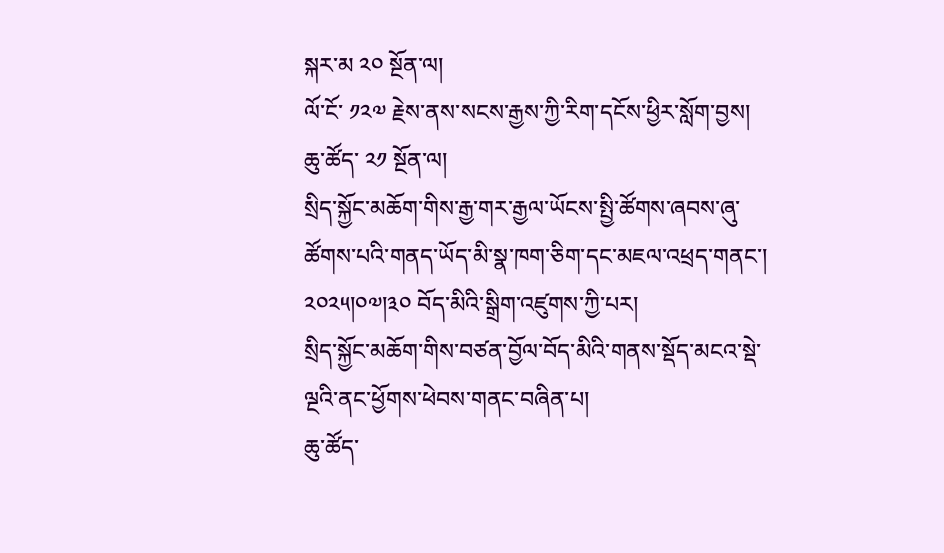སྐར་མ ༢༠ སྔོན་ལ།
ལོ་ངོ་ ༡༢༧ རྗེས་ནས་སངས་རྒྱས་ཀྱི་རིག་དངོས་ཕྱིར་སློག་བྱས།
ཆུ་ཚོད་ ༢༡ སྔོན་ལ།
སྲིད་སྐྱོང་མཆོག་གིས་རྒྱ་གར་རྒྱལ་ཡོངས་སྤྱི་ཚོགས་ཞབས་ཞུ་ཚོགས་པའི་གནད་ཡོད་མི་སྣ་ཁག་ཅིག་དང་མཇལ་འཕྲད་གནང་། ༢༠༢༥།༠༧།༣༠ བོད་མིའི་སྒྲིག་འཛུགས་ཀྱི་པར།
སྲིད་སྐྱོང་མཆོག་གིས་བཙན་བྱོལ་བོད་མིའི་གནས་སྡོད་མངའ་སྡེ་ལྔའི་ནང་ཕྱོགས་ཕེབས་གནང་བཞིན་པ།
ཆུ་ཚོད་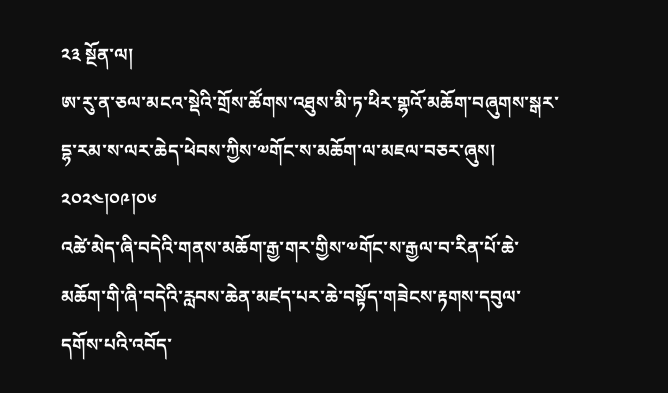༢༣ སྔོན་ལ།
ཨ་རུ་ན་ཅལ་མངའ་སྡེའི་གྲོས་ཚོགས་འཐུས་མི་ཏ་ཕིར་གྷའོ་མཆོག་བཞུགས་སྒར་དྷ་རམ་ས་ལར་ཆེད་ཕེབས་ཀྱིས་༧གོང་ས་མཆོག་ལ་མཇལ་བཅར་ཞུས། ༢༠༢༤།༠༩།༠༦
འཚེ་མེད་ཞི་བདེའི་གནས་མཆོག་རྒྱ་གར་གྱིས་༧གོང་ས་རྒྱལ་བ་རིན་པོ་ཆེ་མཆོག་གི་ཞི་བདེའི་རླབས་ཆེན་མཛད་པར་ཆེ་བསྟོད་གཟེངས་རྟགས་དབུལ་དགོས་པའི་འབོད་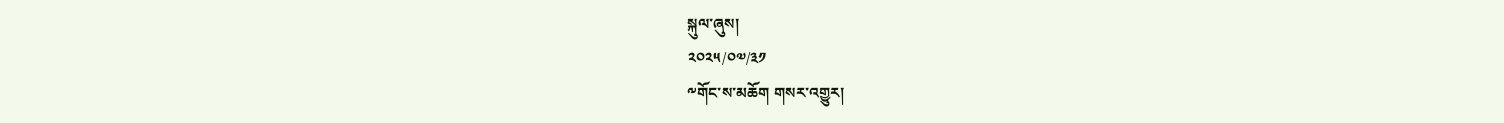སྐུལ་ཞུས།
༢༠༢༥/༠༧/༣༡
༸གོང་ས་མཆོག གསར་འགྱུར།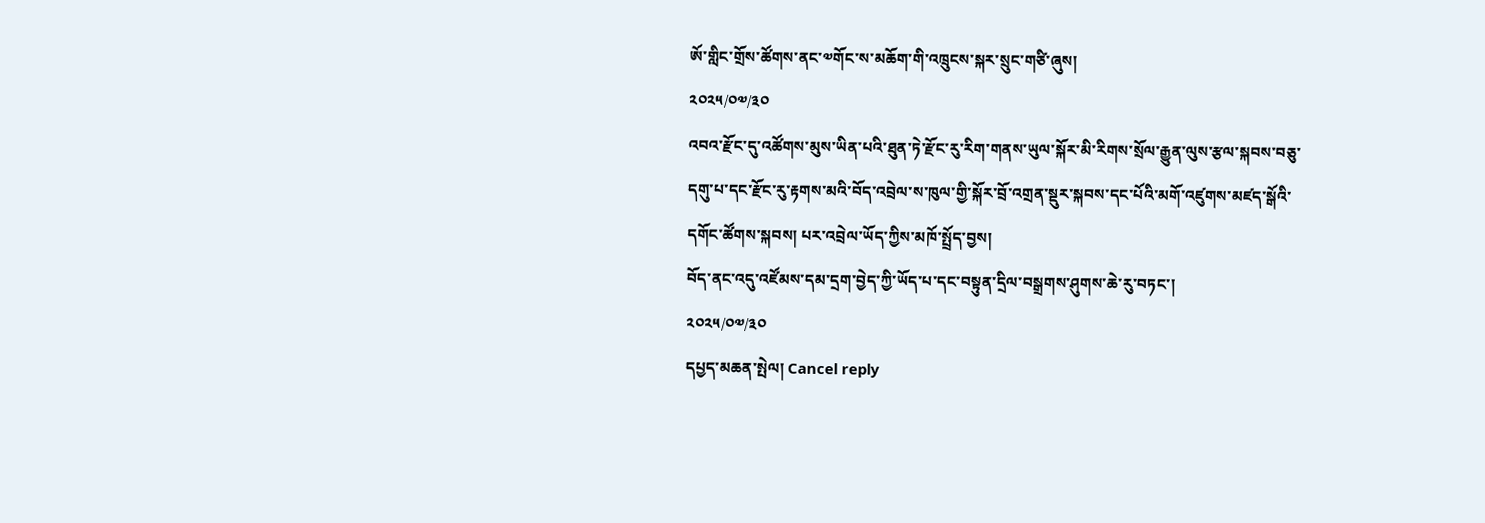ཨོ་གླིང་གྲོས་ཚོགས་ནང་༧གོང་ས་མཆོག་གི་འཁྲུངས་སྐར་སྲུང་གཙི་ཞུས།
༢༠༢༥/༠༧/༣༠
འབའ་རྫོང་དུ་འཚོགས་མུས་ཡིན་པའི་ཐུན་ཏེ་རྫོང་རུ་རིག་གནས་ཡུལ་སྐོར་མི་རིགས་སྲོལ་རྒྱུན་ལུས་རྩལ་སྐབས་བཅུ་དགུ་པ་དང་རྫོང་རུ་རྟགས་མའི་བོད་འབྲེལ་ས་ཁུལ་གྱི་སྐོར་བྲོ་འགྲན་སྡུར་སྐབས་དང་པོའི་མགོ་འཛུགས་མཛད་སྒོའི་དགོང་ཚོགས་སྐབས། པར་འབྲེལ་ཡོད་ཀྱིས་མཁོ་སྤྲོད་བྱས།
བོད་ནང་འདུ་འཛོམས་དམ་དྲག་བྱེད་ཀྱི་ཡོད་པ་དང་བསྟུན་དྲིལ་བསྒྲགས་ཤུགས་ཆེ་རུ་བཏང་།
༢༠༢༥/༠༧/༣༠
དཔྱད་མཆན་སྤེལ། Cancel reply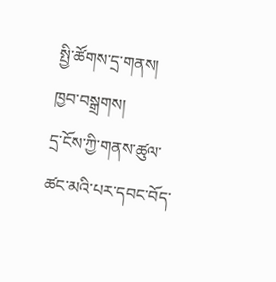སྤྱི་ཚོགས་དྲ་གནས།
ཁྱབ་བསྒྲགས།
དྲ་ངོས་ཀྱི་གནས་ཚུལ་ཚང་མའི་པར་དབང་བོད་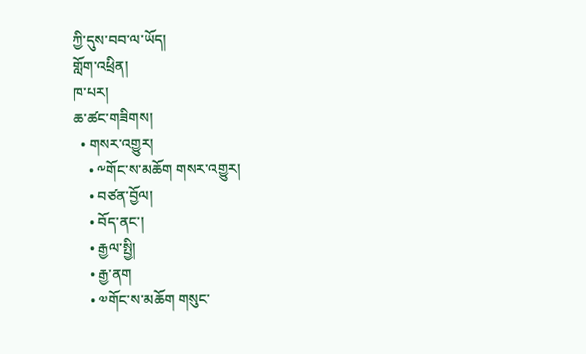ཀྱི་དུས་བབ་ལ་ཡོད།
གློག་འཕྲིན།
ཁ་པར།
ཆ་ཚང་གཟིགས།
  • གསར་འགྱུར།
    • ༸གོང་ས་མཆོག གསར་འགྱུར།
    • བཙན་བྱོལ།
    • བོད་ནང་།
    • རྒྱལ་སྤྱི།
    • རྒྱ་ནག
    • ༧གོང་ས་མཆོག གསུང་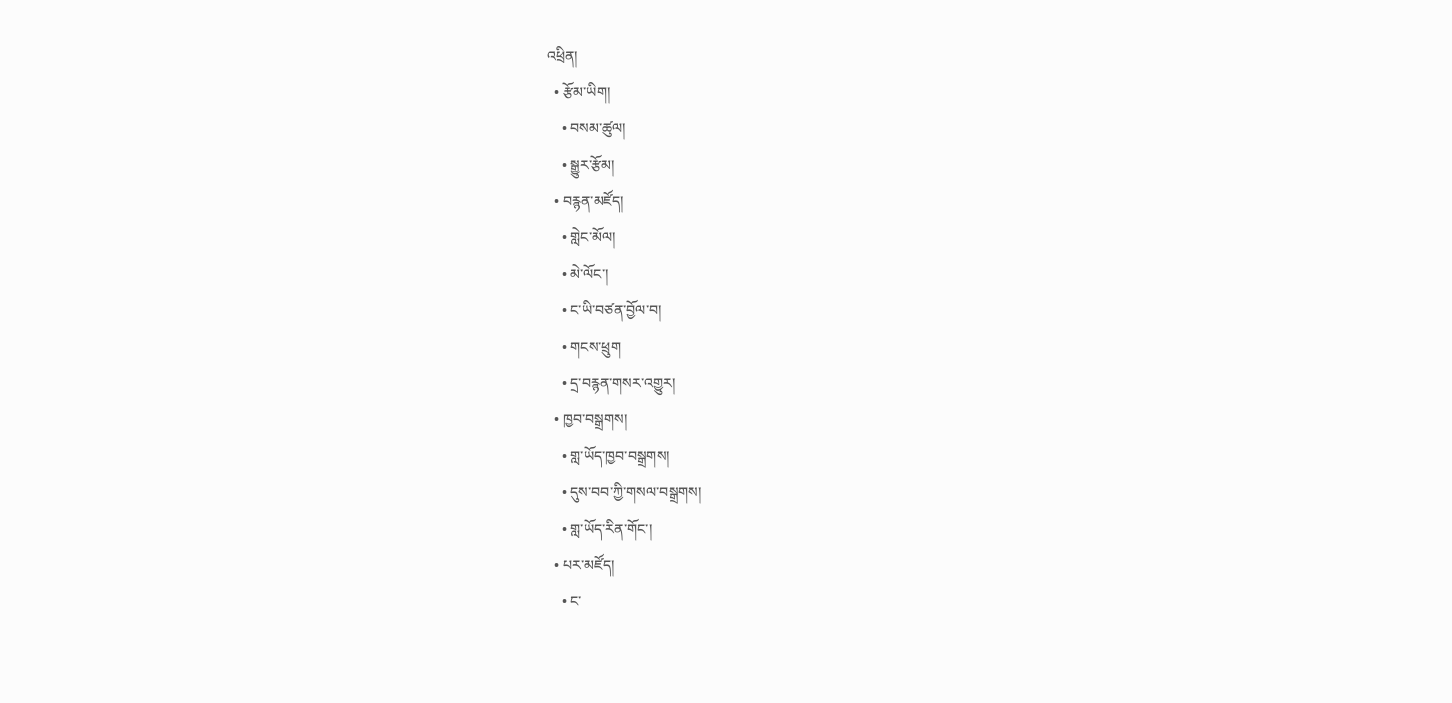འཕྲིན།
  • རྩོམ་ཡིག།
    • བསམ་ཚུལ།
    • སྒྱུར་རྩོམ།
  • བརྙན་མཛོད།
    • གླེང་མོལ།
    • མེ་ལོང་།
    • ང་ཡི་བཙན་བྱོལ་བ།
    • གངས་ཕྲུག
    • དྲ་བརྙན་གསར་འགྱུར།
  • ཁྱབ་བསྒྲགས།
    • གླ་ཡོད་ཁྱབ་བསྒྲགས།
    • དུས་བབ་ཀྱི་གསལ་བསྒྲགས།
    • གླ་ཡོད་རིན་གོང་།
  • པར་མཛོད།
    • ང་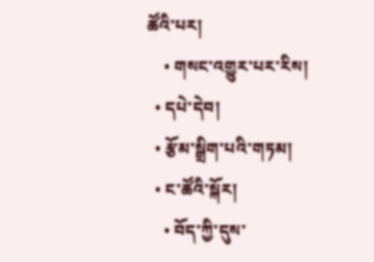ཚོའི་པར།
    • གསང་འགྱུར་པར་རིས།
  • དཔེ་དེབ།
  • རྩོམ་སྒྲིག་པའི་གཏམ།
  • ང་ཚོའི་སྐོར།
    • བོད་ཀྱི་དུས་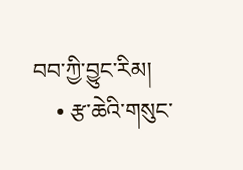བབ་ཀྱི་བྱུང་རིམ།
    • རྩ་ཆེའི་གསུང་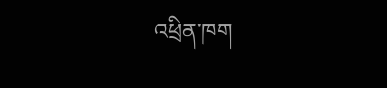འཕྲིན་ཁག